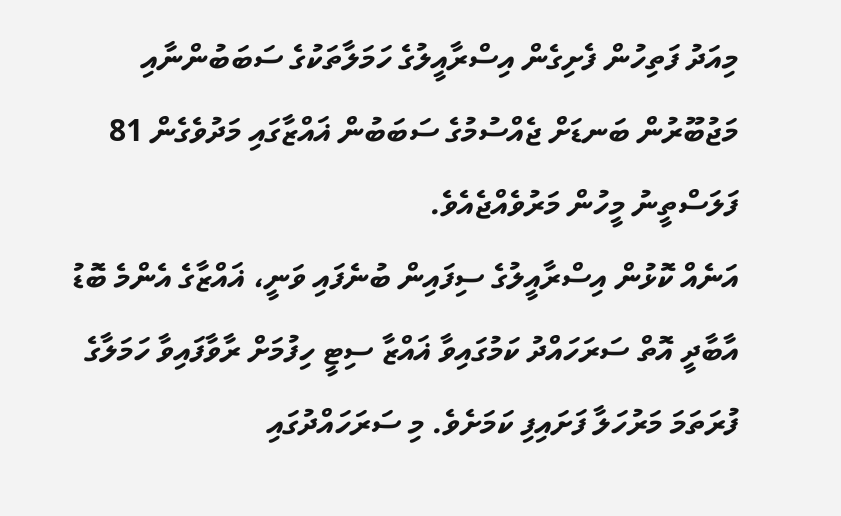މިއަދު ފަތިހުން ފެށިގެން އިސްރާއީލުގެ ހަމަލާތަކުގެ ސަބަބުންނާއި މަޖުބޫރުން ބަނޑަށް ޖެއްސުމުގެ ސަބަބުން ޣައްޒާގައި މަދުވެގެން 81 ފަލަސްތީނު މީހުން މަރުވެއްޖެއެވެ.
އަނެއް ކޮޅުން އިސްރާއީލުގެ ސިފައިން ބުނެފައި ވަނީ، ޣައްޒާގެ އެންމެ ބޮޑު އާބާދީ އޮތް ސަރަހައްދު ކަމުގައިވާ ޣައްޒާ ސިޓީ ހިފުމަށް ރާވާފައިވާ ހަމަލާގެ ފުރަތަމަ މަރުހަލާ ފަށައިފި ކަމަށެވެ. މި ސަރަހައްދުގައި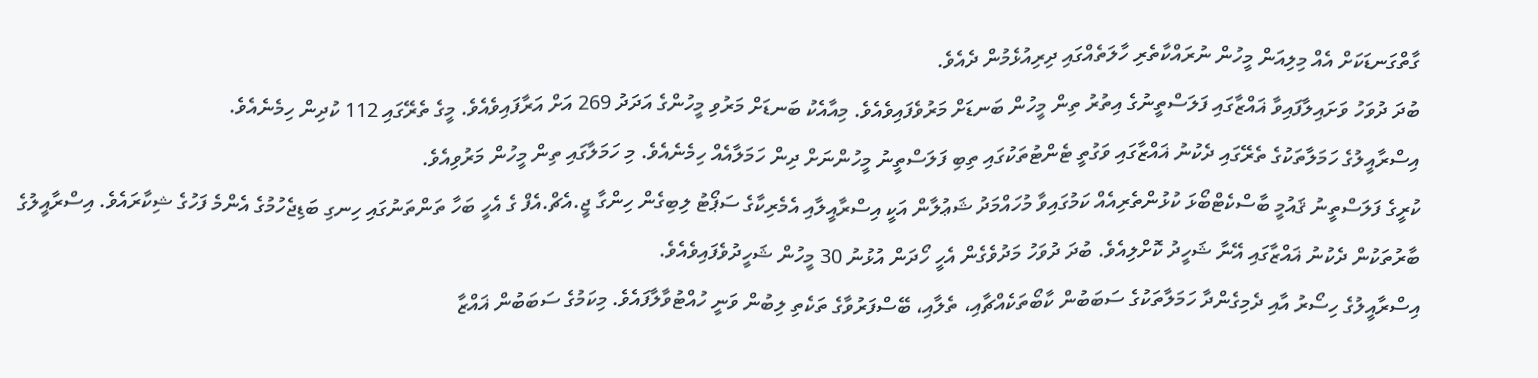ގާތްގަނޑަކަށް އެއް މިލިއަން މީހުން ނުރައްކާތެރި ހާލަތެއްގައި ދިރިއުޅެމުން ދެއެވެ.
ބުދަ ދުވަހު ވަށައިލާފައިވާ ޣައްޒާގައި ފަލަސްތީނުގެ އިތުރު ތިން މީހުން ބަނޑަށް މަރުވެފައިވެއެވެ. މިއާއެކު ބަނޑަށް މަރުވި މީހުންގެ އަދަދު 269 އަށް އަރާފައިވެއެވެ. މީގެ ތެރޭގައި 112 ކުދިން ހިމެނެއެވެ.
އިސްރާއީލުގެ ހަމަލާތަކުގެ ތެރޭގައި ދެކުނު ޣައްޒާގައި ވަގުތީ ޓެންޓުތަކުގައި ތިބި ފަލަސްތީނު މީހުންނަށް ދިން ހަމަލާއެއް ހިމެނެއެވެ. މި ހަމަލާގައި ތިން މީހުން މަރުވިއެވެ.
ކުރީގެ ފަލަސްތީނު ޤައުމީ ބާސްކެޓްބޯޅަ ކުޅުންތެރިއެއް ކަމުގައިވާ މުހައްމަދު ޝަޢުލާން އަކީ އިސްރާއީލާއި އެމެރިކާގެ ސަޕޯޓު ލިބިގެން ހިންގާ ޖީ.އެޗް.އެފް ގެ އެހީ ބަހާ ތަންތަނުގައި ހިނގި ބަޑިޖެހުމުގެ އެންމެ ފަހުގެ ޝިކާރައެވެ. އިސްރާއީލުގެ ބާރުތަކުން ދެކުނު ޣައްޒާގައި އޭނާ ޝަހީދު ކޮށްލިއެވެ. ބުދަ ދުވަހު މަދުވެގެން އެހީ ހޯދަން އުޅުނު 30 މީހުން ޝަހީދުވެފައިވެއެވެ.
އިސްރާއީލުގެ ހިސޯރު އާއި ދެމިގެންދާ ހަމަލާތަކުގެ ސަބަބުން ކާބޯތަކެއްޗާއި، ތެލާއި، ބޭސްފަރުވާގެ ތަކެތި ލިބުން ވަނީ ހުއްޓުވާލާފައެވެ. މިކަމުގެ ސަބަބުން ޣައްޒާ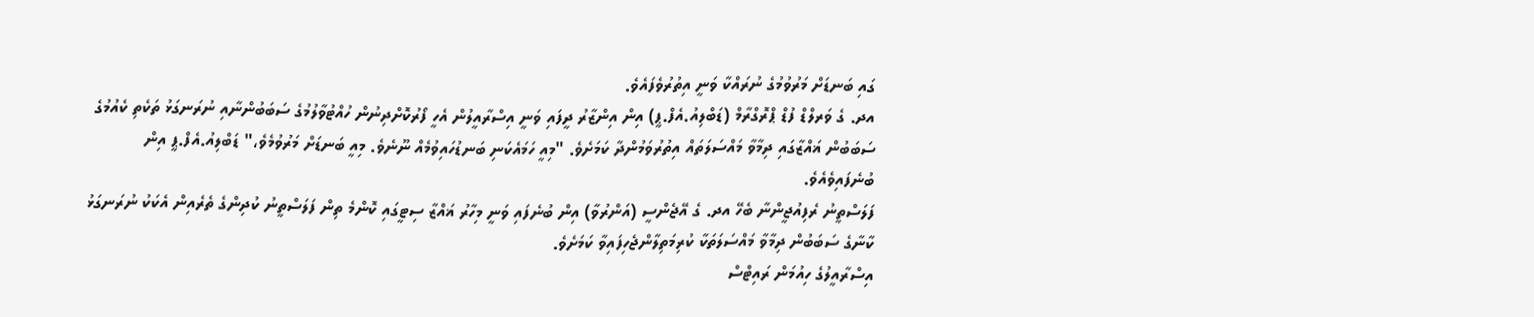ގައި ބަނޑަށް މަރުވުމުގެ ނުރައްކާ ވަނީ އިތުރުވެފައެވެ.
އދ. ގެ ވަރލްޑް ފުޑް ޕްރޮގްރާމް (ޑަބްލިއު.އެފް.ޕީ) އިން އިންޒާރު ދީފައި ވަނީ އިސްރާއީލުން އެހީ ފޯރުކޮށްދިނުން ހުއްޓުވާލުމުގެ ސަބަބުންނާއި ނުރަނގަޅު ތަކެތި ކެއުމުގެ ސަބަބުން ޣައްޒާގައި ދިމާވާ މައްސަލަތައް އިތުރުވަމުންދާ ކަމަށެވެ. "މިއީ ހަމައެކަނި ބަނޑުހައިވުމެއް ނޫނެވެ. މިއީ ބަނޑަށް މަރުވުމެވެ،" ޑަބްލިއު.އެފް.ޕީ އިން ބުނެފައިވެއެވެ.
ފަލަސްތީނު ރެފިއުޖީންނާ ބެހޭ އދ. ގެ އޭޖެންސީ (އަންރުވާ) އިން ބުނެފައި ވަނީ މިހާރު ޣައްޒާ ސިޓީގައި ކޮންމެ ތިން ފަލަސްތީނު ކުދިންގެ ތެރެއިން އެކަކު ނުރަނގަޅު ކާނާގެ ސަބަބުން ދިމާވާ މައްސަލަތަކާ ކުރިމަތިލާންޖެހިފައިވާ ކަމަށެވެ.
އިސްރާއީލުގެ ހިއުމަން ރައިޓްސް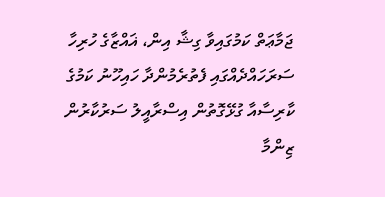ޖަމާޢަތް ކަމުގައިވާ ގިޝާ އިން، ޣައްޒާގެ ހުރިހާ ސަރަހައްދެއްގައި ފެތުރެމުންދާ ހައިހޫނު ކަމުގެ ކާރިސާއާ ގުޅޭގޮތުން އިސްރާއީލު ސަރުކާރުން ޒިންމާ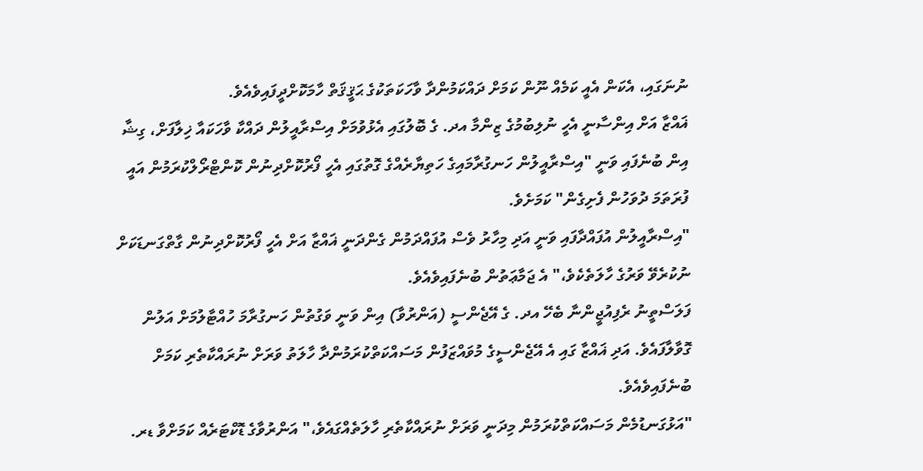ނުނަގައި، އެކަން އެއީ ކަމެއް ނޫން ކަމަށް ދައްކަމުންދާ ވާހަކަތަކުގެ ޙަޤީޤަތް ހާމަކޮށްދީފައިވެއެވެ.
ޣައްޒާ އަށް އިންސާނީ އެހީ ނުލިބުމުގެ ޒިންމާ އދ. ގެ ބޮލުގައި އެޅުވުމަށް އިސްރާއީލުން ދައްކާ ވާހަކައާ ޚިލާފަށް، ގިޝާ އިން ބުނެފައި ވަނީ "އިސްރާއީލުން ހަނގުރާމައިގެ ހަތިޔާރެއްގެ ގޮތުގައި އެހީ ފޯރުކޮށްދިނުން ކޮންޓްރޯލްކުރަމުން އައީ ފުރަތަމަ ދުވަހުން ފެށިގެން" ކަމަށެވެ.
"އިސްރާއީލުން އުފައްދާފައި ވަނީ އަދި މިހާރު ވެސް އުފައްދަމުން ގެންދަނީ ޣައްޒާ އަށް އެހީ ފޯރުކޮށްދިނުން ގާތްގަނޑަކަށް ނުކުރެވޭ ވަރުގެ ހާލަތެކެވެ،" އެ ޖަމާޢަތުން ބުނެފައިވެއެވެ.
ފަލަސްތީނު ރެފިއުޖީންނާ ބެހޭ އދ. ގެ އޭޖެންސީ (އަންރުވާ) އިން ވަނީ ވަގުތުން ހަނގުރާމަ ހުއްޓާލުމަށް އަލުން ގޮވާލާފައެވެ. އަދި ޣައްޒާ ގައި އެ އޭޖެންސީގެ މުވައްޒަފުން މަސައްކަތްކުރަމުންދާ ހާލަތު ވަރަށް ނުރައްކާތެރި ކަމަށް ބުނެފައިވެއެވެ.
"އަޅުގަނޑުމެން މަސައްކަތްކުރަމުން މިދަނީ ވަރަށް ނުރައްކާތެރި ހާލަތެއްގައެވެ،" އަންރުވާގެ ޑޮކްޓަރެއް ކަމަށްވާ ޑރ.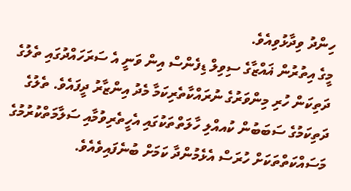ހިންދު ވިދާޅުވިއެވެ.
މީގެ އިތުރުން ޣައްޒާގެ ސިވިލް ޑިފެންސް އިން ވަނީ އެ ސަރަހައްދުގައި ތެލުގެ ދަތިކަން ހުރި މިންވަރުގެ ނުރައްކާތެރިކަމާ މެދު އިންޒާރު ދީފައެވެ. ތެލުގެ ދަތިކަމުގެ ސަބަބުން ކުއއްލި ހާލަތްތަކުގައި އެހީތެރިވުމާއި ސަލާމަތްކުރުމުގެ މަސައްކަތްތަކަށް ހުރަސް އެޅެމުންދާ ކަމަށް ބުނެފައިވެއެވެ.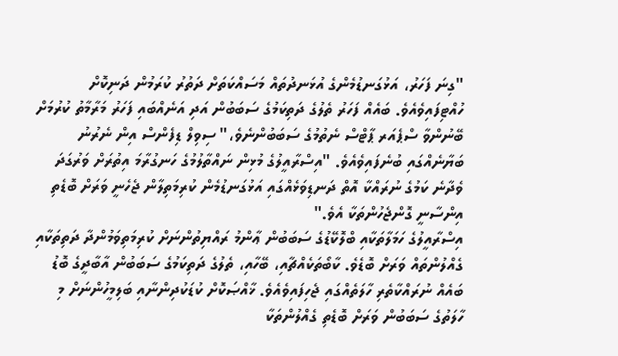"ގިނަ ފަހަރު، އަޅުގަނޑުމެންގެ އުޅަނދުތައް މަސައްކަތަށް ދަތުރު ކުރަމުން ދަނިކޮށް ހުއްޓިފައިވެއެވެ. ބައެއް ފަހަރު ތެލުގެ ދަތިކަމުގެ ސަބަބުން އަދި އަނެއްބައި ފަހަރު މަރާމާތު ކުރުމަށް ބޭނުންވާ ސްޕެއަރ ޕާޓްސް ނެތުމުގެ ސަބަބުންނެވެ،" ސިވިލް ޑިފެންސް އިން ނެރުނު ބަޔާނެއްގައި ބުނެފައިވެއެވެ. "އިސްރާއީލުގެ މުޅިން ނައްތާލުމުގެ ހަނގުރާމަ އިތުރަށް ވަރުގަދަ ވެދާނެ ކަމުގެ ނުރައްކާ އޮތް ދަނޑިވަޅެއްގައި އަޅުގަނޑުމެން ކުރިމަތިލާން ޖެހެނީ ވަރަށް ބޮޑެތި އިންސާނީ ގޮންޖެހުންތަކާ އެވެ."
އިސްރާއީލުގެ ހަމަލާތަކާއި ބްލޮކޭޑުގެ ސަބަބުން ޢާންމު ރައްޔިތުންނަށް ކުރިމަތިވަމުންދާ ދަތިތަކާއި ގެއްލުންތައް ވަރަށް ބޮޑެވެ. ކާބޯތަކެއްޗާއި، ބޭހާއި، ތެލުގެ ދަތިކަމުގެ ސަބަބުން އާބާދީގެ ބޮޑު ބައެއް ނުރައްކާތެރި ހާލަތެއްގައި ޖެހިފައިވެއެވެ. ޚާއްޞަކޮށް ކުޑަކުދިންނާއި ބަލިމީހުންނަށް މި ހާލަތުގެ ސަބަބުން ވަރަށް ބޮޑެތި ގެއްލުންތަކާ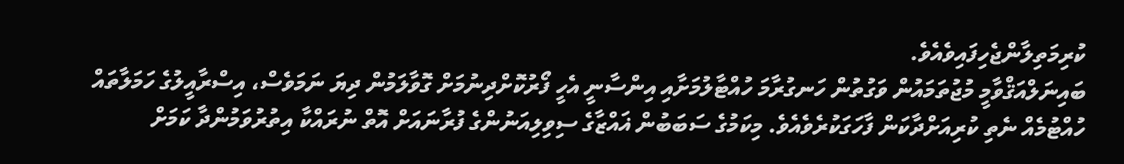ކުރިމަތިލާންޖެހިފައިވެއެވެ.
ބައިނަލްއަޤްވާމީ މުޖުތަމައުން ވަގުތުން ހަނގުރާމަ ހުއްޓާލުމަށާއި އިންސާނީ އެހީ ފޯރުކޮށްދިނުމަށް ގޮވާލަމުން ދިޔަ ނަމަވެސް، އިސްރާއީލުގެ ހަމަލާތައް ހުއްޓުމެއް ނެތި ކުރިއަށްދާކަން ފާހަގަކުރެވެއެވެ. މިކަމުގެ ސަބަބުން ޣައްޒާގެ ސިވިލިއަނުންގެ ފުރާނައަށް އޮތް ނުރައްކާ އިތުރުވަމުންދާ ކަމަށް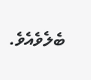ބެލެވެއެވެ.